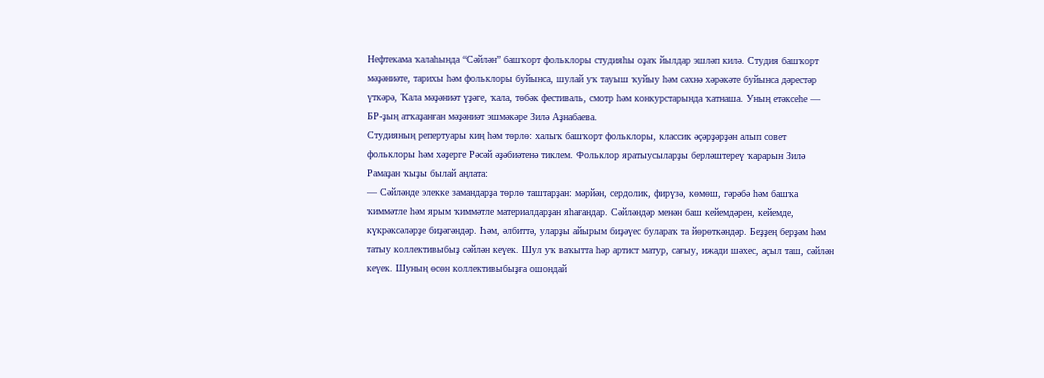Нефтекама ҡалаһында “Сәйлән” башҡорт фольклоры студияһы оҙаҡ йылдар эшләп килә. Студия башҡорт мәҙәниәте, тарихы һәм фольклоры буйынса, шулай уҡ тауыш ҡуйыу һәм сәхнә хәрәкәте буйынса дәрестәр үткәрә, Ҡала мәҙәниәт үҙәге, ҡала, төбәк фестиваль, смотр һәм конкурстарында ҡатнаша. Уның етәксеһе — БР-ҙың атҡаҙанған мәҙәниәт эшмәкәре Зилә Аҙнабаева.
Студияның репертуары киң һәм төрлө: халыҡ башҡорт фольклоры, классик әҫәрҙәрҙән алып совет фольклоры һәм хәҙерге Рәсәй әҙәбиәтенә тиклем. Фольклор яратыусыларҙы берләштереү ҡарарын Зилә Рамаҙан ҡыҙы былай аңлата:
— Сәйләнде элекке замандарҙа төрлө таштарҙан: мәрйән, сердолик, фирүзә, көмөш, гәрәбә һәм башҡа ҡиммәтле һәм ярым ҡиммәтле материалдарҙан яһағандар. Сәйләндәр менән баш кейемдәрен, кейемде, күкрәксәләрҙе биҙәгәндәр. Һәм, әлбиттә, уларҙы айырым биҙәүес булараҡ та йөрөткәндәр. Беҙҙең берҙәм һәм татыу коллективыбыҙ сәйлән кеүек. Шул уҡ ваҡытта һәр артист матур, сағыу, ижади шәхес, аҫыл таш, сәйлән кеүек. Шуның өсөн коллективыбыҙға ошондай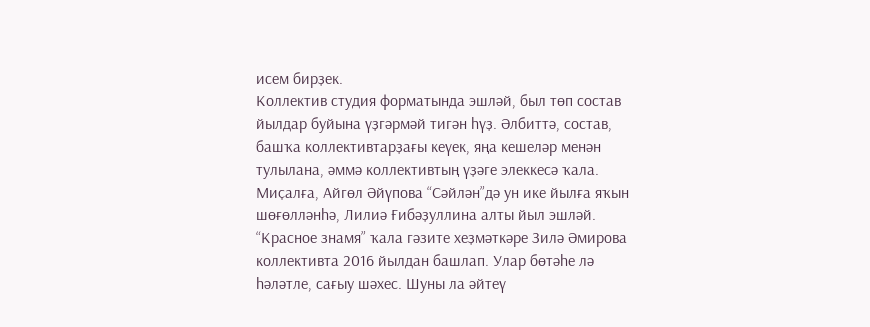исем бирҙек.
Коллектив студия форматында эшләй, был төп состав йылдар буйына үҙгәрмәй тигән һүҙ. Әлбиттә, состав, башҡа коллективтарҙағы кеүек, яңа кешеләр менән тулылана, әммә коллективтың үҙәге элеккесә ҡала. Миҫалға, Айгөл Әйүпова “Сәйлән”дә ун ике йылға яҡын шөғөлләнһә, Лилиә Ғибәҙуллина алты йыл эшләй. “Красное знамя” ҡала гәзите хеҙмәткәре Зилә Әмирова коллективта 2016 йылдан башлап. Улар бөтәһе лә һәләтле, сағыу шәхес. Шуны ла әйтеү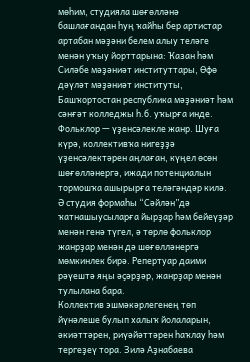мөһим, студияла шөғөлләнә башлағандан һуң ҡайһы бер артистар артабан мәҙәни белем алыу теләге менән уҡыу йорттарына: Ҡазан һәм Силәбе мәҙәниәт институттары, Өфө дәүләт мәҙәниәт институты, Башҡортостан республика мәҙәниәт һәм сәнғәт колледжы һ.б. уҡырға инде.
Фольклор — үҙенсәлекле жанр. Шуға күрә, коллективҡа нигеҙҙә үҙенсәлектәрен аңлаған, күңел өсөн шөғөлләнергә, ижади потенциалын тормошҡа ашырырға теләгәндәр килә. Ә студия формаһы “Сәйлән”дә ҡатнашыусыларға йырҙар һәм бейеүҙәр менән генә түгел, ә төрлө фольклор жанрҙар менән дә шөғөлләнергә мөмкинлек бирә. Репертуар даими рәүештә яңы әҫәрҙәр, жанрҙар менән тулылана бара.
Коллектив эшмәкәрлегенең төп йүнәлеше булып халыҡ йолаларын, әкиәттәрен, риүәйәттәрен һаҡлау һәм тергеҙеү тора. Зилә Аҙнабаева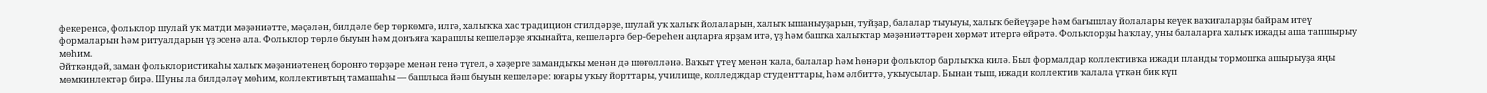фекеренсә, фольклор шулай уҡ матди мәҙәниәтте, мәҫәлән, билдәле бер төркөмгә, илгә, халыҡҡа хас традицион стилдәрҙе, шулай уҡ халыҡ йолаларын, халыҡ ышаныуҙарын, туйҙар, балалар тыуыуы, халыҡ бейеүҙәре һәм бағышлау йолалары кеүек ваҡиғаларҙы байрам итеү формаларын һәм ритуалдарын үҙ эсенә ала. Фольклор төрлө быуын һәм донъяға ҡарашлы кешеләрҙе яҡынайта, кешеләргә бер-береһен аңларға ярҙам итә, үҙ һәм башҡа халыҡтар мәҙәниәттәрен хөрмәт итергә өйрәтә. Фольклорҙы һаҡлау, уны балаларға халыҡ ижады аша тапшырыу мөһим.
Әйткәндәй, заман фольклористикаһы халыҡ мәҙәниәтенең боронғо төрҙәре менән генә түгел, ә хәҙерге замандыҡы менән дә шөғөлләнә. Ваҡыт үтеү менән ҡала, балалар һәм һөнәри фольклор барлыҡҡа килә. Был формалдар коллективҡа ижади планды тормошҡа ашырыуҙа яңы мөмкинлектәр бирә. Шуны ла билдәләү мөһим, коллективтың тамашаһы — башлыса йәш быуын кешеләре: юғары уҡыу йорттары, училище, колледждар студенттары, һәм әлбиттә, уҡыусылар. Бынан тыш, ижади коллектив ҡалала үткән бик күп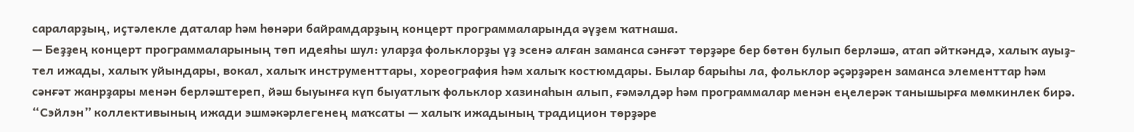сараларҙың, иҫтәлекле даталар һәм һөнәри байрамдарҙың концерт программаларында әүҙем ҡатнаша.
— Беҙҙең концерт программаларының төп идеяһы шул: уларҙа фольклорҙы үҙ эсенә алған заманса сәнғәт төрҙәре бер бөтөн булып берләшә, атап әйткәндә, халыҡ ауыҙ-тел ижады, халыҡ уйындары, вокал, халыҡ инструменттары, хореография һәм халыҡ костюмдары. Былар барыһы ла, фольклор әҫәрҙәрен заманса элементтар һәм сәнғәт жанрҙары менән берләштереп, йәш быуынға күп быуатлыҡ фольклор хазинаһын алып, ғәмәлдәр һәм программалар менән еңелерәк танышырға мөмкинлек бирә. “Сэйлэн” коллективының ижади эшмәкәрлегенең маҡсаты — халыҡ ижадының традицион төрҙәре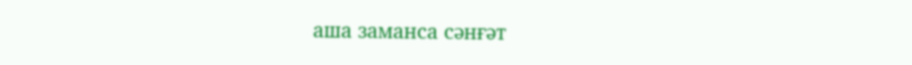аша заманса сәнғәт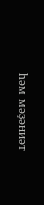һәм мәҙәниәт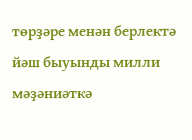төрҙәре менән берлектә йәш быуынды милли мәҙәниәткә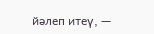йәлеп итеү, —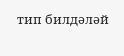тип билдәләй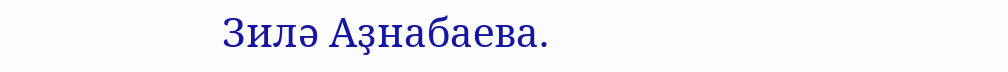Зилә Аҙнабаева.